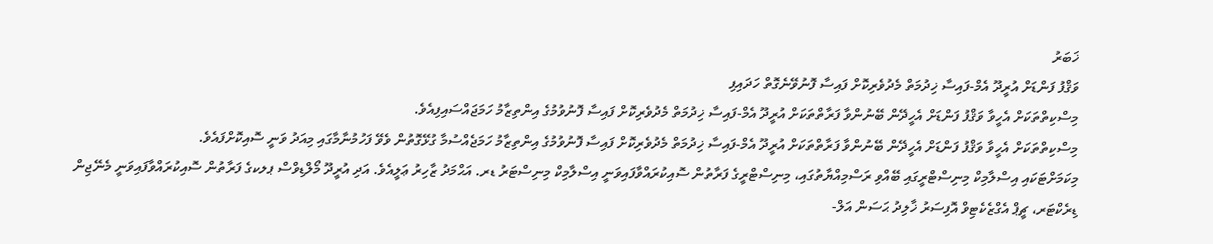ޚަބަރު
ވަޤްފު ފަންޑަށް އުރީދޫ އެމް-ފައިސާ ޚިދުމަތް މެދުވެރިކޮށް ފައިސާ ފޮނުވޭނެގޮތް ހަދައިފި
މިސްކިތްތަކަށް އެހީވާ ވަޤްފު ފަންޑަށް އެހީދޭން ބޭނުންވާ ފަރާތްތަކަށް އުރީދޫ އެމް-ފައިސާ ޚިދުމަތް މެދުވެރިކޮށް ފައިސާ ފޮނުވުމުގެ އިންތިޒާމު ހަމަޖައްސައިފިއެވެ.
މިސްކިތްތަކަށް އެހީވާ ވަޤްފު ފަންޑަށް އެހީދޭން ބޭނުންވާ ފަރާތްތަކަށް އުރީދޫ އެމް-ފައިސާ ޚިދުމަތް މެދުވެރިކޮށް ފައިސާ ފޮނުވުމުގެ އިންތިޒާމު ހަމަޖެއްސުމާ ގުޅޭގޮތުން ވެވޭ ފަހުމުނާމާގައި މިއަދު ވަނީ ސޮއިކޮށްފައެވެ.
މިކަމަށްޓަކައި އިސްލާމިކް މިނިސްޓްރީގައި ބޭއްވި ރަސްމިއްޔާތުގައި، މިނިސްޓްރީގެ ފަރާތުން ސޮއިކުރައްވާފައިވަނީ އިސްލާމިކް މިނިސްޓަރު ޑރ. އަޙްމަދު ޒާހިރު ޢަލީއެވެ. އަދި އުރީދޫ މޯލްޑިވްސް ޕލކގެ ފަރާތުން ސޮއިކުރައްވާފައިވަނީ މެނޭޖިން ޑިރެކްޓަރ، ޗީޕް އެގްޒެކެޓިވް އޮފިސަރު ޚާލިދު ޙަސަން އަލް-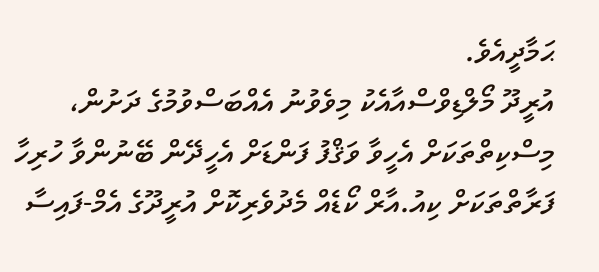ޙަމާދީއެވެ.
އުރީދޫ މޯލްޑިވްސްއާއެކު މިވެވުނު އެއްބަސްވުމުގެ ދަށުން، މިސްކިތްތަކަށް އެހީވާ ވަޤްފު ފަންޑަށް އެހީދޭން ބޭނުންވާ ހުރިހާ ފަރާތްތަކަށް ކިއު.އާރް ކޯޑެއް މެދުވެރިކޮށް އުރީދޫގެ އެމް-ފައިސާ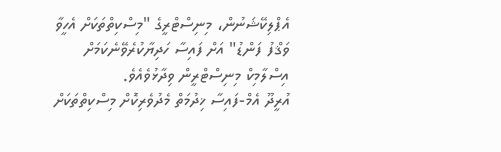އެޕްލިކޭޝަނުން، މިނިސްޓްރީގެ "މިސްކިތްތަކަށް އެހީވާ ވަޤްފު ފަންޑު" އަށް ފައިސާ ހަދިޔާކުރެވޭނެކަމަށް އިސްލާމިކް މިނިސްޓްރީން ވިދާޅުވެއެވެ.
އުރީދޫ އެމް-ފައިސާ ޚިދުމަތް މެދުވެރިކޮށް މިސްކިތްތަކަށް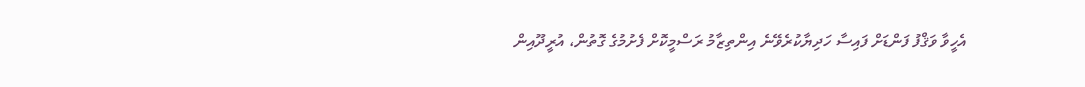އެހީވާ ވަޤްފު ފަންޑަށް ފައިސާ ހަދިޔާކުރެވޭނެ އިންތިޒާމު ރަސްމީކޮށް ފެށުމުގެ ގޮތުން، އުރީދޫއިން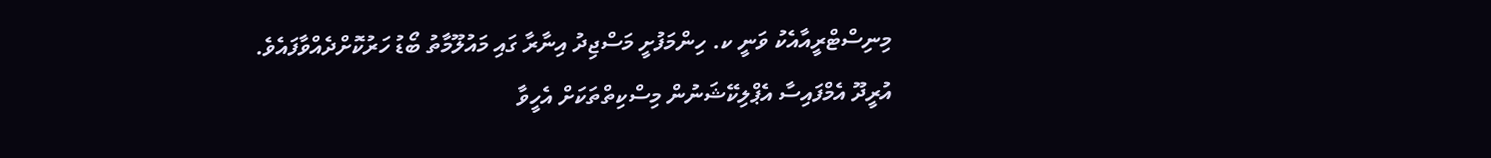މިނިސްޓްރީއާއެކު ވަނީ ކ. ހިންމަފުށީ މަސްޖިދު އިނާރާ ގައި މައުލޫމާތު ބޯޑު ހަރުކޮށްދެއްވާފައެވެ.
އުރީދޫ އެމްފައިސާ އެޕްލިކޭޝަނުން މިސްކިތްތަކަށް އެހީވާ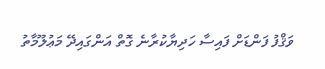ވަޤްފު ފަންޑަށް ފައިސާ ހަދިޔާކުރާނެ ގޮތް އަންގައިދޭ މަޢުލޫމާތު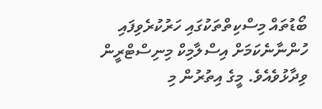ބޯޑުތައް މިސްކިތްތަކުގައި ހަރުކުރެވިފައި ހުންނާނެކަމަށް އިސްލާމިކް މިނިސްޓްރީން ވިދާޅުވެއެވެ. މީގެ އިތުރުން މި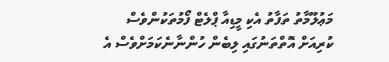މަޢުލޫމާތު ތަފާތު އެކި މީޑިއާ ޕްލެޓް ފޯމުތަކުންވެސް ކުރިއަށް އޮތްތަނުގައި ލިބެން ހުންނާނެކަމަށްވެސް އެ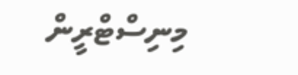މިނިސްޓްރީން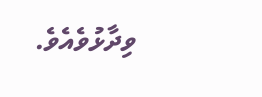ވިދާޅުވެއެވެ.